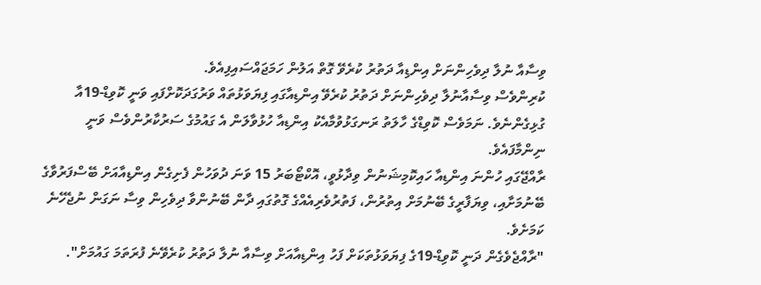ވިސާއާ ނުލާ ދިވެހިންނަށް އިންޑިއާ ދަތުރު ކުރެވޭ ގޮތް އަލުން ހަމަޖައްސައިފިއެވެ.
ކުރިންވެސް ވިސާއާނުލާ ދިވެހިންނަށް ދަތުރު ކުރެވޭ އިންޑިއާގައި ފިޔަވަޅުތައް ވަރުގަދަކޮށްފައި ވަނީ ކޮވިޑް-19އާ ގުޅިގެންނެވެ. ނަމަވެސް ކޮވިޑްގެ ހާލަތު ރަނގަޅުވުމާއެކު އިންޑިއާ ހުޅުވާލަން އެ ގައުމުގެ ސަރުކާރުންވެސް ވަނީ ނިންމާފައެވެ.
ރާއްޖޭގައި ހުންނަ އިންޑިއާ ހައިކޮމިޝަނުން ވިދާޅުވީ، އޮކްޓޯބަރު 15 ވަނަ ދުވަހުން ފެށިގެން އިންޑިއާއަށް ބޭސްފަރުވާގެ ބޭނުމަށާއި، ވިޔަފާރީގެ ބޭނުމަށް އިތުރުން، ފަތުރުވެރިއެއްގެ ގޮތުގައި ދާން ބޭނުންވާ ދިވެހިން ވިސާ ނަގަން ނުޖެހޭނެ ކަމަށެވެ.
"ރާއްޖެވެގެން ދަނީ ކޮވިޑް-19ގެ ފިޔަވަޅުތަކަށް ފަހު އިންޑިއާއަށް ވިސާއާ ނުލާ ދަތުރު ކުރެވޭނެ ފުރަތަމަ ގައުމަށް".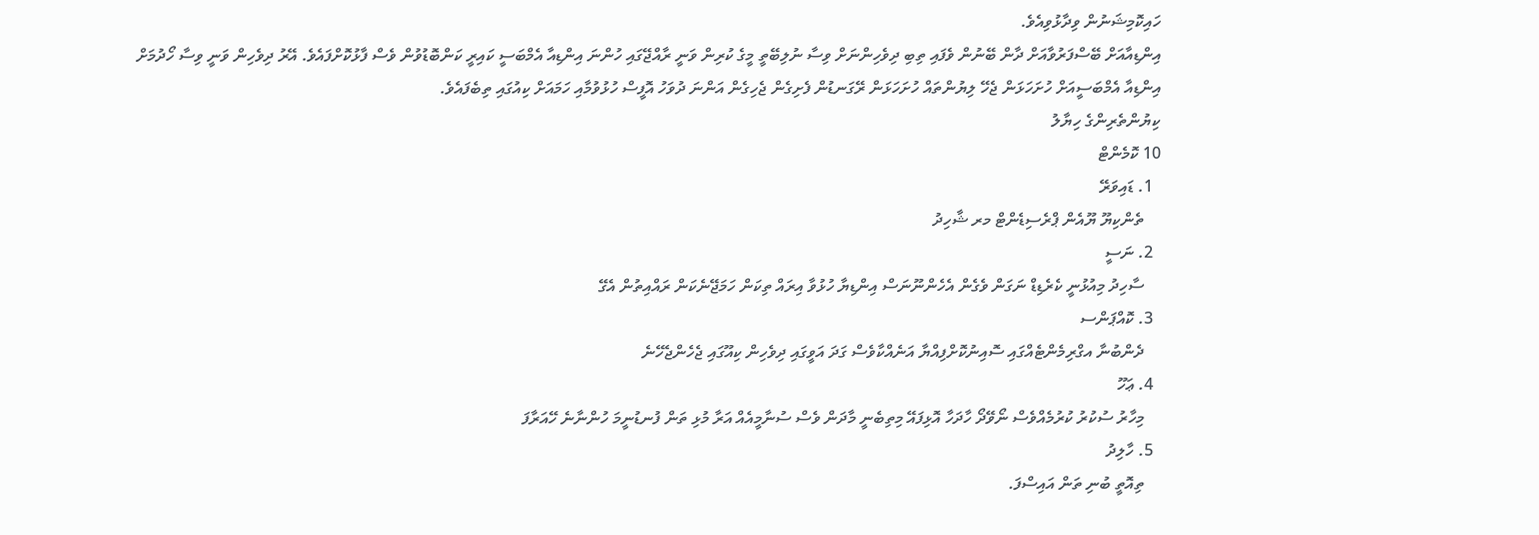ހައިކޮމިޝަނުން ވިދާޅުވިއެވެ.
އިންޑިއާއަށް ބޭސްފަރުވާއަށް ދާން ބޭނުން ވެފައި ތިބި ދިވެހިންނަށް ވިސާ ނުލިބޭތީ މީގެ ކުރިން ވަނީ ރާއްޖޭގައި ހުންނަ އިންޑިއާ އެމްބަސީ ކައިރީ ކަންބޮޑުވުން ވެސް ފާޅުކޮށްފައެވެ. އޭރު ދިވެހިން ވަނީ ވިސާ ހޯދުމަށް އިންޑިއާ އެމްބަސީއަށް ހުށަހަޅަން ޖެހޭ ލިޔުންތައް ހުށަހަޅަން ރޭގަނޑުން ފެށިގެން ޖެހިގެން އަންނަ ދުވަހު އޮފީސް ހުޅުވުމާއި ހަމައަށް ކިއުގައި ތިބެފައެވެ.
ކިޔުންތެރިންގެ ހިޔާލު
10 ކޮމެންޓް
  1. ޑައިވަރޭ
    ތެންކިޔޫ ޔޫއެން ޕްރެސިޑެންޓް މރ ޝާހިދު
  2. ނަސީ
    ސާހިދު މިއުޅުނީ ކެރެޑިޑް ނަގަން ވެގެން އެހެންނޫނަސް އިންޑިޔާ ހުޅުވާ އިރައް ތިކަން ހަމަޖޭނެކަން ރައްއިތުން އެގޭ
  3. ކޮއްޕަންސ
    ދެންބުނާ އގްރިމެންޓެއްގައި ސޮއިނުކޮށްފިއްޔާ އަނެއްކާވެސް ގަދަ އަވީގައި ދިވެހިން ކިއޫގައި ޖެހެންޖެހޭނެ
  4. ޢަހޫ
    މިހާރު ސުކުރު ކުރުމެއްވެސް ނޯވޭދޯ ހާދަހާ އޮޅިފައޭ މިތިބެނީ މާދަން ވެސް ސުނާމީއެއް އަރާ މުޅި ތަން ފުނޑުނީމަ ހުންނާނެ ހޭއަރާފަ
  5. ހާލިދު
    ތިއޮތީ ބުނި ތަން އައިސްފަ.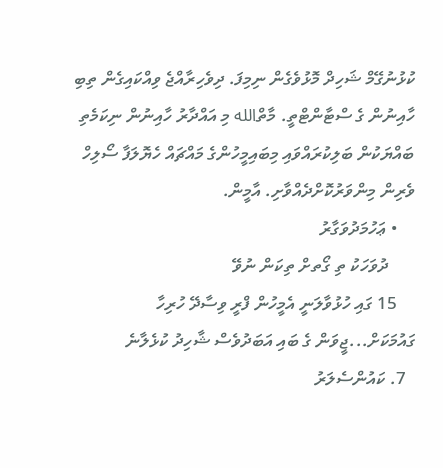ކުޅުނުގޭމް ޝަހިދް މޮޅުވެގެން ނިމިފަ. ދިވެހިރާއްޖެ ވިއްކައިގެން ތިބި ހާއިނުން ގެ ސްޓާންޓްތީ. މާތްالله މި އައްދާރު ހާއިނުން ނިކަމެތި ބައްޔަކުން ބަލިކުރައްވައި މިބައިމީހުންގެ މައްޗައް ހެޔޮލަފާ ސޯލިހް ވެރިން މިންވަރުކޮށްދެއްވާށި. އާމީން.
    • ޢަހުމަދުވަގާރު
      ދުވަހަކު ތި ގޯތށް ތިކަން ނުވޭ
    15 ގައި ހުޅުވާލަނީ އެމީހުން ފްރީ ވިސާދޭ ހުރިހާ ގައުމަކަށް...ޖީވަން ގެ ބައި އަބަދުވެސް ޝާހިދު ކުޅެލާނެ
  7. ކައުންސެލަރު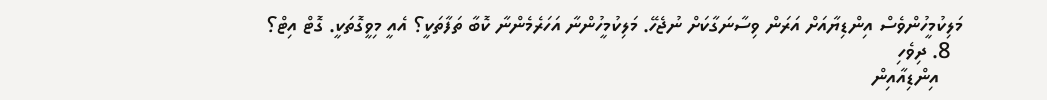މަލިކުމީހުންވެސް އިންޑިޔާއަށް އަރަން ވިސާނަގާކަށް ނުޖެހޭ. މަލިކުމީހުންނާ އަހަރެމެންނާ ކޮބާ ތަފާތަކީ؟ އެއީ މިވީގޮތަކީ. ގޮޓް އިޓް؟
  8. ދިވެހި
    އިންޑިއާއިން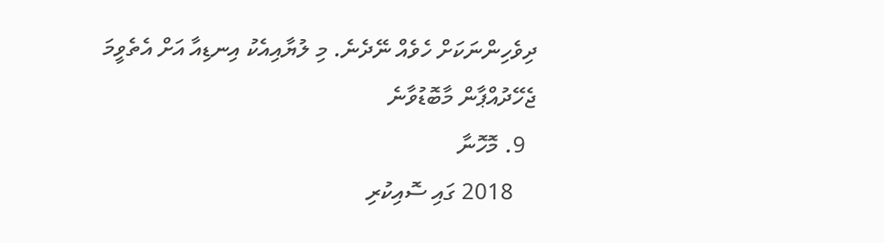ދިވެހިންނަކަށް ހެވެއް ނޭދެނެ. މި ލުޔާއިއެކު އިނޑިއާ އަށް އެތެވީމަ ޖެހޭދުއްޕާން މާބޮޑުވާނެ
  9. މޮހޮނާ
    2018 ގައި ސޮއިކުރި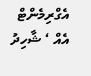އެގްރިމެންޓް އެއް ‘ ޝާހިދު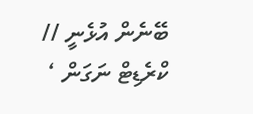ބޭނެން އުޅެނީ // ކްރެޑިޓް ނަގަން ‘